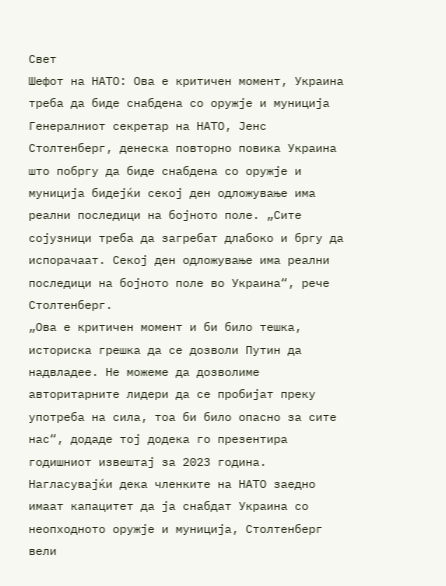Свет
Шефот на НАТО: Ова е критичен момент, Украина треба да биде снабдена со оружје и муниција
Генералниот секретар на НАТО, Јенс Столтенберг, денеска повторно повика Украина што побргу да биде снабдена со оружје и муниција бидејќи секој ден одложување има реални последици на бојното поле. „Сите сојузници треба да загребат длабоко и бргу да испорачаат. Секој ден одложување има реални последици на бојното поле во Украина“, рече Столтенберг.
„Ова е критичен момент и би било тешка, историска грешка да се дозволи Путин да надвладее. Не можеме да дозволиме авторитарните лидери да се пробијат преку употреба на сила, тоа би било опасно за сите нас“, додаде тој додека го презентира годишниот извештај за 2023 година.
Нагласувајќи дека членките на НАТО заедно имаат капацитет да ја снабдат Украина со неопходното оружје и муниција, Столтенберг вели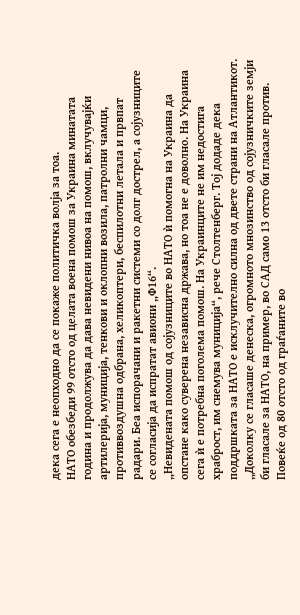дека сега е неопходно да се покаже политичка волја за тоа.
НАТО обезбеди 99 отсто од целата воена помош за Украина минатата година и продолжува да дава невидени нивоа на помош, вклучувајќи артилерија, муниција, тенкови и оклопни возила, патролни чамци, противвоздушна одбрана, хеликоптери, беспилотни летала и првпат радари. Беа испорачани и ракетни системи со долг дострел, а сојузниците се согласија да испратат авиони „Ф16“.
„Невидената помош од сојузниците во НАТО ѝ помогна на Украина да опстане како суверена независна држава, но тоа не е доволно. На Украина сега ѝ е потребна поголема помош. На Украинците не им недостига храброст, им снемува муниција“, рече Столтенберг. Тој додаде дека поддршката за НАТО е исклучително силна од двете страни на Атлантикот.
„Доколку се гласаше денеска, огромното мнозинство од сојузничките земји би гласале за НАТО, на пример, во САД само 13 отсто би гласале против. Повеќе од 80 отсто од граѓаните во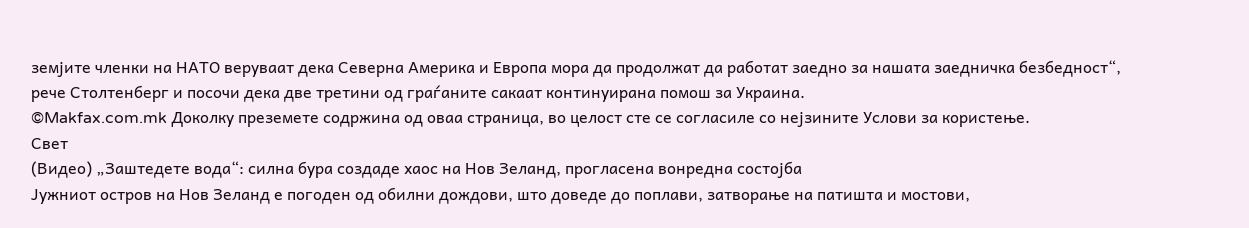земјите членки на НАТО веруваат дека Северна Америка и Европа мора да продолжат да работат заедно за нашата заедничка безбедност“, рече Столтенберг и посочи дека две третини од граѓаните сакаат континуирана помош за Украина.
©Makfax.com.mk Доколку преземете содржина од оваа страница, во целост сте се согласиле со нејзините Услови за користење.
Свет
(Видео) „Заштедете вода“: силна бура создаде хаос на Нов Зеланд, прогласена вонредна состојба
Јужниот остров на Нов Зеланд е погоден од обилни дождови, што доведе до поплави, затворање на патишта и мостови,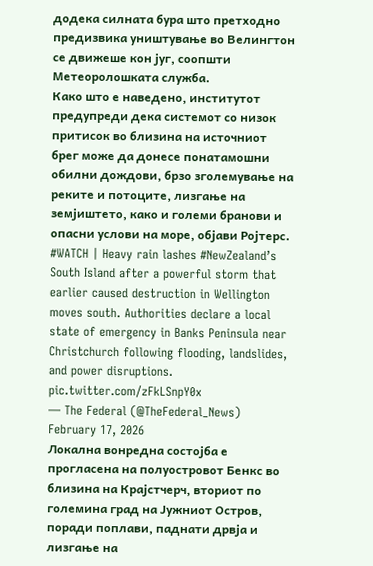додека силната бура што претходно предизвика уништување во Велингтон се движеше кон југ, соопшти Метеоролошката служба.
Како што е наведено, институтот предупреди дека системот со низок притисок во близина на источниот брег може да донесе понатамошни обилни дождови, брзо зголемување на реките и потоците, лизгање на земјиштето, како и големи бранови и опасни услови на море, објави Ројтерс.
#WATCH | Heavy rain lashes #NewZealand’s South Island after a powerful storm that earlier caused destruction in Wellington moves south. Authorities declare a local state of emergency in Banks Peninsula near Christchurch following flooding, landslides, and power disruptions. pic.twitter.com/zFkLSnpY0x
— The Federal (@TheFederal_News) February 17, 2026
Локална вонредна состојба е прогласена на полуостровот Бенкс во близина на Крајстчерч, вториот по големина град на Јужниот Остров, поради поплави, паднати дрвја и лизгање на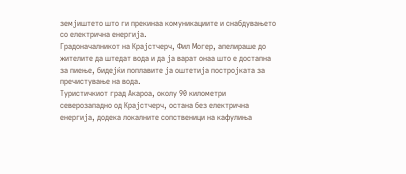земјиштето што ги прекинаа комуникациите и снабдувањето со електрична енергија.
Градоначалникот на Крајстчерч, Фил Могер, апелираше до жителите да штедат вода и да ја варат онаа што е достапна за пиење, бидејќи поплавите ја оштетија постројката за пречистување на вода.
Туристичкиот град Акароа, околу 90 километри северозападно од Крајстчерч, остана без електрична енергија, додека локалните сопственици на кафулиња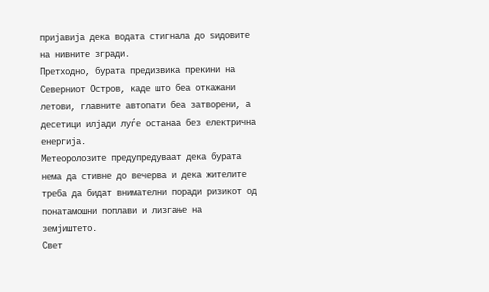пријавија дека водата стигнала до ѕидовите на нивните згради.
Претходно, бурата предизвика прекини на Северниот Остров, каде што беа откажани летови, главните автопати беа затворени, а десетици илјади луѓе останаа без електрична енергија.
Метеоролозите предупредуваат дека бурата нема да стивне до вечерва и дека жителите треба да бидат внимателни поради ризикот од понатамошни поплави и лизгање на земјиштето.
Свет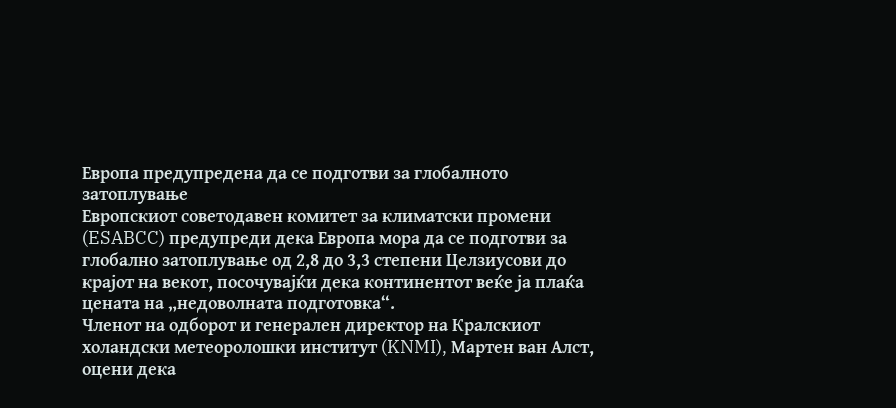Европа предупредена да се подготви за глобалното затоплување
Европскиот советодавен комитет за климатски промени (ESABCC) предупреди дека Европа мора да се подготви за глобално затоплување од 2,8 до 3,3 степени Целзиусови до крајот на векот, посочувајќи дека континентот веќе ја плаќа цената на „недоволната подготовка“.
Членот на одборот и генерален директор на Кралскиот холандски метеоролошки институт (KNMI), Мартен ван Алст, оцени дека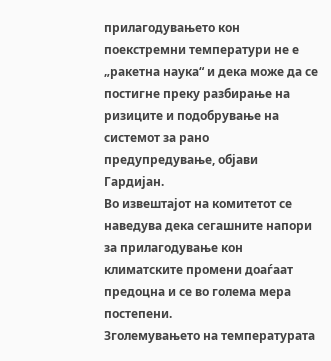прилагодувањето кон поекстремни температури не е „ракетна наука“ и дека може да се постигне преку разбирање на ризиците и подобрување на системот за рано предупредување, објави Гардијан.
Во извештајот на комитетот се наведува дека сегашните напори за прилагодување кон климатските промени доаѓаат предоцна и се во голема мера постепени.
Зголемувањето на температурата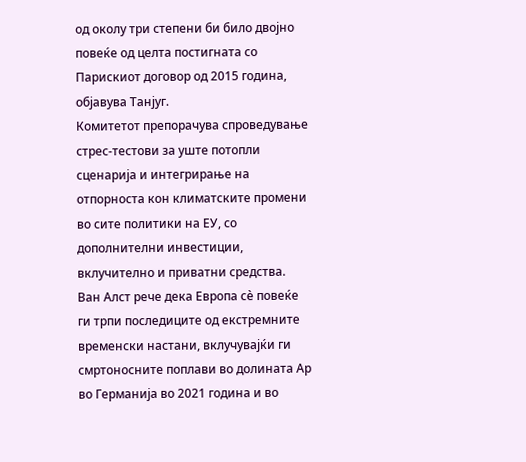од околу три степени би било двојно повеќе од целта постигната со Парискиот договор од 2015 година, објавува Танјуг.
Комитетот препорачува спроведување стрес-тестови за уште потопли сценарија и интегрирање на отпорноста кон климатските промени во сите политики на ЕУ, со дополнителни инвестиции, вклучително и приватни средства.
Ван Алст рече дека Европа сè повеќе ги трпи последиците од екстремните временски настани, вклучувајќи ги смртоносните поплави во долината Ар во Германија во 2021 година и во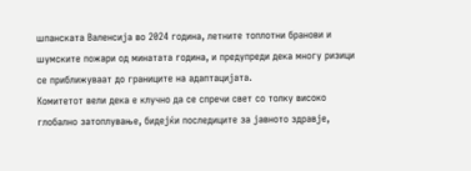шпанската Валенсија во 2024 година, летните топлотни бранови и шумските пожари од минатата година, и предупреди дека многу ризици се приближуваат до границите на адаптацијата.
Комитетот вели дека е клучно да се спречи свет со толку високо глобално затоплување, бидејќи последиците за јавното здравје,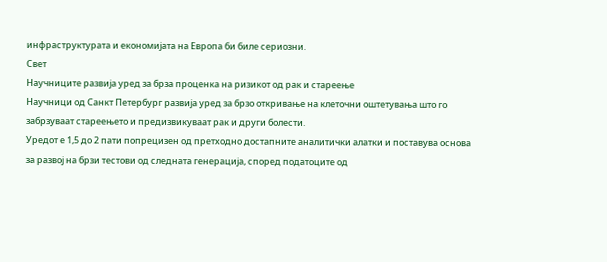инфраструктурата и економијата на Европа би биле сериозни.
Свет
Научниците развија уред за брза проценка на ризикот од рак и стареење
Научници од Санкт Петербург развија уред за брзо откривање на клеточни оштетувања што го забрзуваат стареењето и предизвикуваат рак и други болести.
Уредот е 1,5 до 2 пати попрецизен од претходно достапните аналитички алатки и поставува основа за развој на брзи тестови од следната генерација, според податоците од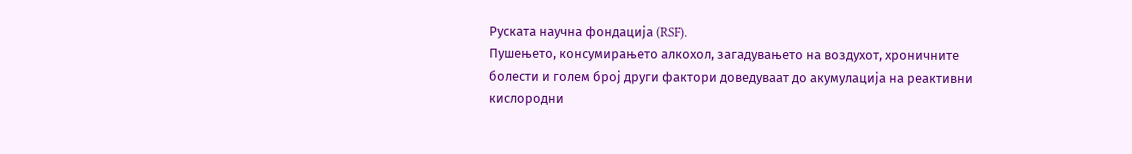Руската научна фондација (RSF).
Пушењето, консумирањето алкохол, загадувањето на воздухот, хроничните болести и голем број други фактори доведуваат до акумулација на реактивни кислородни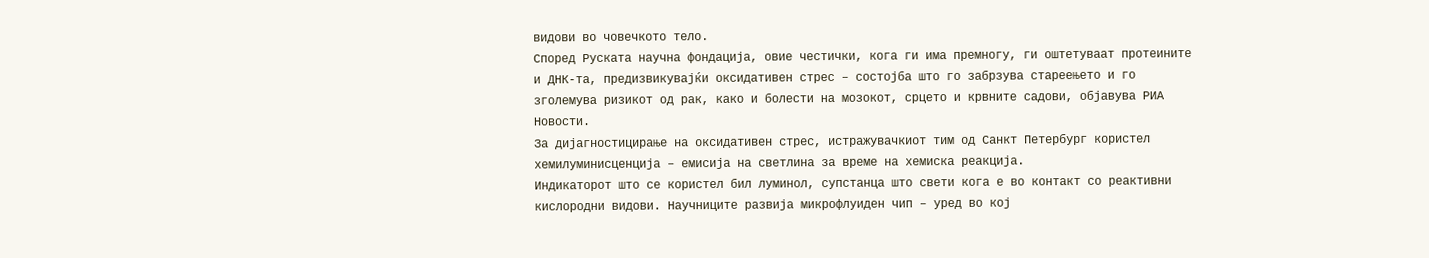видови во човечкото тело.
Според Руската научна фондација, овие честички, кога ги има премногу, ги оштетуваат протеините и ДНК-та, предизвикувајќи оксидативен стрес – состојба што го забрзува стареењето и го зголемува ризикот од рак, како и болести на мозокот, срцето и крвните садови, објавува РИА Новости.
За дијагностицирање на оксидативен стрес, истражувачкиот тим од Санкт Петербург користел хемилуминисценција – емисија на светлина за време на хемиска реакција.
Индикаторот што се користел бил луминол, супстанца што свети кога е во контакт со реактивни кислородни видови. Научниците развија микрофлуиден чип – уред во кој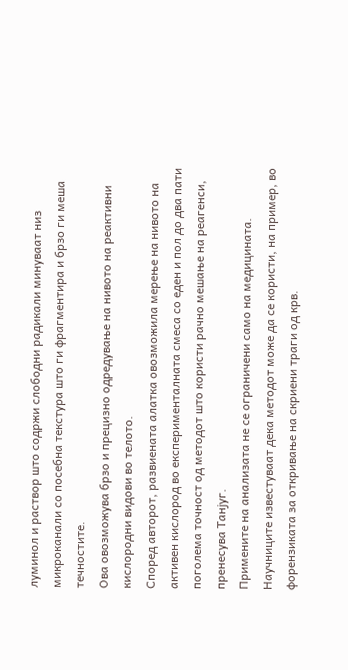луминол и раствор што содржи слободни радикали минуваат низ микроканали со посебна текстура што ги фрагментира и брзо ги меша течностите.
Ова овозможува брзо и прецизно одредување на нивото на реактивни кислородни видови во телото.
Според авторот, развиената алатка овозможила мерење на нивото на активен кислород во експерименталната смеса со еден и пол до два пати поголема точност од методот што користи рачно мешање на реагенси, пренесува Танјуг.
Примените на анализата не се ограничени само на медицината. Научниците известуваат дека методот може да се користи, на пример, во форензиката за откривање на скриени траги од крв.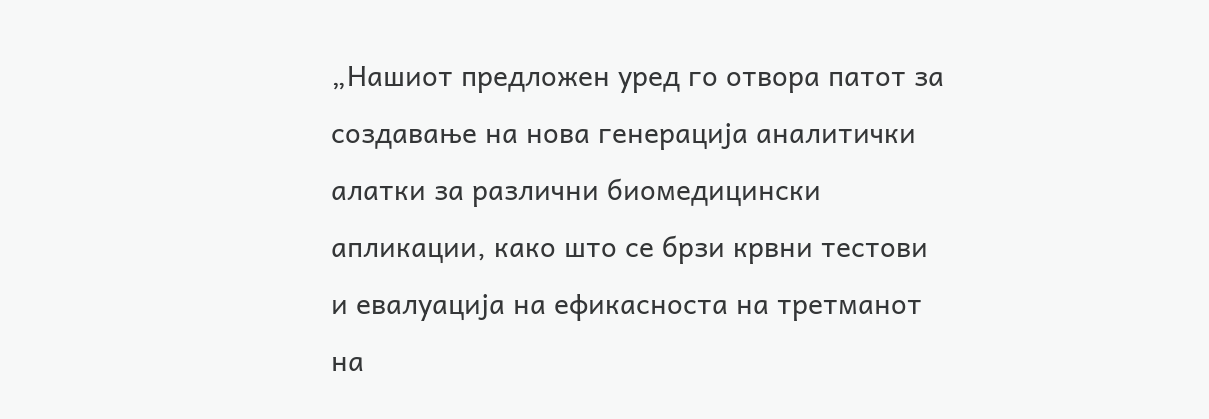„Нашиот предложен уред го отвора патот за создавање на нова генерација аналитички алатки за различни биомедицински апликации, како што се брзи крвни тестови и евалуација на ефикасноста на третманот на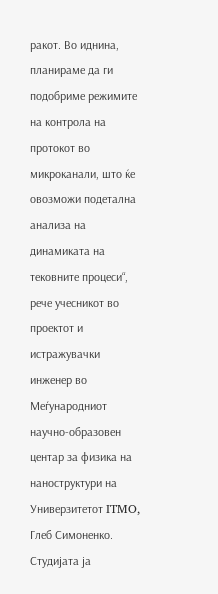ракот. Во иднина, планираме да ги подобриме режимите на контрола на протокот во микроканали, што ќе овозможи подетална анализа на динамиката на тековните процеси“, рече учесникот во проектот и истражувачки инженер во Меѓународниот научно-образовен центар за физика на наноструктури на Универзитетот ITMO, Глеб Симоненко.
Студијата ја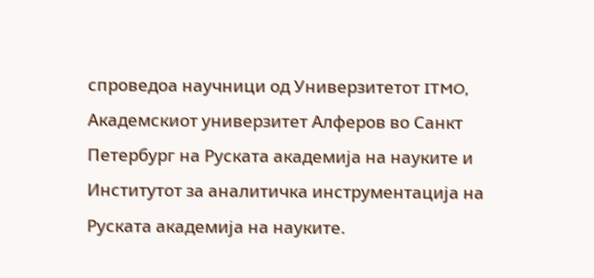спроведоа научници од Универзитетот ITMO, Академскиот универзитет Алферов во Санкт Петербург на Руската академија на науките и Институтот за аналитичка инструментација на Руската академија на науките.